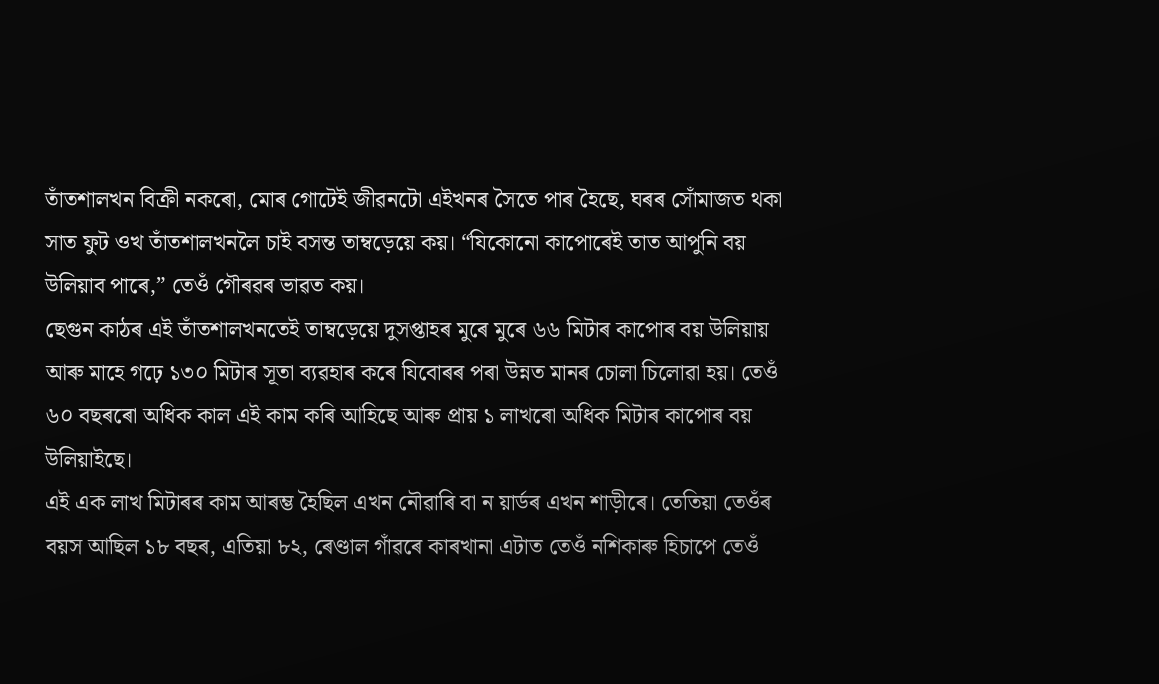তাঁতশালখন বিক্ৰী নকৰো, মোৰ গোটেই জীৱনটো এইখনৰ সৈতে পাৰ হৈছে, ঘৰৰ সোঁমাজত থকা সাত ফুট ওখ তাঁতশালখনলৈ চাই বসন্ত তাম্বড়েয়ে কয়। “যিকোনো কাপোৰেই তাত আপুনি বয় উলিয়াব পাৰে,” তেওঁ গৌৰৱৰ ভাৱত কয়।
ছেগুন কাঠৰ এই তাঁতশালখনতেই তাম্বড়েয়ে দুসপ্তাহৰ মুৰে মুৰে ৬৬ মিটাৰ কাপোৰ বয় উলিয়ায় আৰু মাহে গঢ়ে ১৩০ মিটাৰ সূতা ব্যৱহাৰ কৰে যিবোৰৰ পৰা উন্নত মানৰ চোলা চিলোৱা হয়। তেওঁ ৬০ বছৰৰো অধিক কাল এই কাম কৰি আহিছে আৰু প্ৰায় ১ লাখৰো অধিক মিটাৰ কাপোৰ বয় উলিয়াইছে।
এই এক লাখ মিটাৰৰ কাম আৰম্ভ হৈছিল এখন নৌৱাৰি বা ন য়াৰ্ডৰ এখন শাড়ীৰে। তেতিয়া তেওঁৰ বয়স আছিল ১৮ বছৰ, এতিয়া ৮২, ৰেণ্ডাল গাঁৱৰে কাৰখানা এটাত তেওঁ নশিকাৰু হিচাপে তেওঁ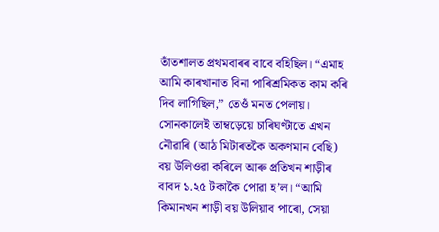তাঁতশালত প্ৰথমবাৰৰ বাবে বহিছিল। “এমাহ আমি কাৰখানাত বিনা পাৰিশ্ৰমিকত কাম কৰি দিব লাগিছিল,” তেওঁ মনত পেলায়।
সোনকালেই তাম্বড়েয়ে চাৰিঘণ্টাতে এখন নৌৱাৰি (আঠ মিটাৰতকৈ অকণমান বেছি) বয় উলিওৱা কৰিলে আৰু প্ৰতিখন শাড়ীৰ বাবদ ১.২৫ টকাকৈ পোৱা হ’ল। “আমি কিমানখন শাড়ী বয় উলিয়াব পাৰো, সেয়া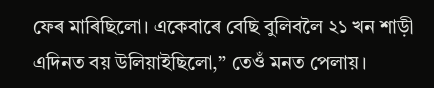ফেৰ মাৰিছিলো। একেবাৰে বেছি বুলিবলৈ ২১ খন শাড়ী এদিনত বয় উলিয়াইছিলো,” তেওঁ মনত পেলায়।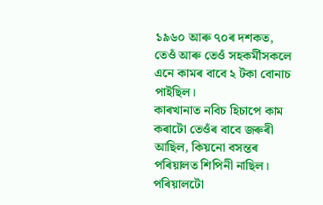১৯৬০ আৰু ৭০ৰ দশকত, তেওঁ আৰু তেওঁ সহকৰ্মীসকলে এনে কামৰ বাবে ২ টকা বোনাচ পাইছিল।
কাৰখানাত নবিচ হিচাপে কাম কৰাটো তেওঁৰ বাবে জৰুৰী আছিল, কিয়নো বসন্তৰ পৰিয়ালত শিপিনী নাছিল। পৰিয়ালটো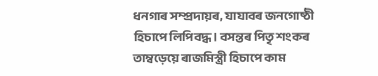ধনগাৰ সম্প্ৰদায়ৰ, যাযাবৰ জনগোষ্ঠী হিচাপে লিপিবদ্ধ। বসন্তৰ পিতৃ শংকৰ তাম্বড়েয়ে ৰাজমিস্ত্ৰী হিচাপে কাম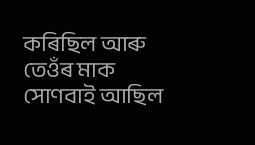কৰিছিল আৰু তেওঁৰ মাক সোণবাই আছিল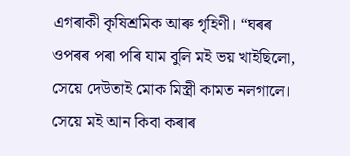এগৰাকী কৃষিশ্ৰমিক আৰু গৃহিণী। “ঘৰৰ ওপৰৰ পৰা পৰি যাম বুলি মই ভয় খাইছিলো, সেয়ে দেউতাই মোক মিস্ত্ৰী কামত নলগালে। সেয়ে মই আন কিবা কৰাৰ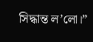সিদ্ধান্ত ল’লো।”